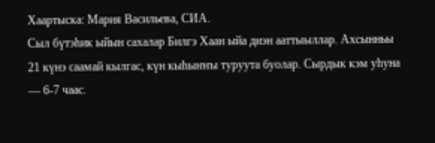Хаартыска: Мария Васильева, СИА.
Сыл бүтэһик ыйын сахалар Билгэ Хаан ыйа диэн ааттыыллар. Ахсынньы 21 күнэ саамай кылгас, күн кыһыҥҥы туруута буолар. Сырдык кэм уһуна — 6-7 чаас.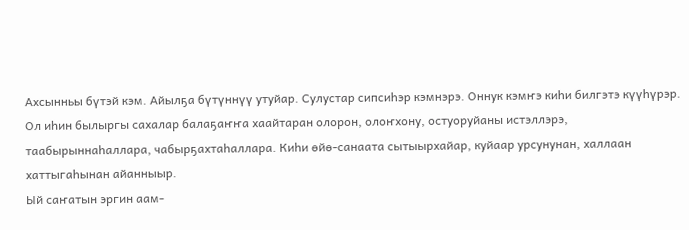Ахсынньы бүтэй кэм. Айылҕа бүтүннүү утуйар. Сулустар сипсиһэр кэмнэрэ. Оннук кэмҥэ киһи билгэтэ күүһүрэр. Ол иһин былыргы сахалар балаҕаҥҥа хаайтаран олорон, олоҥхону, остуоруйаны истэллэрэ, таабырыннаһаллара, чабырҕахтаһаллара. Киһи өйө-санаата сытыырхайар, куйаар урсунунан, халлаан хаттыгаһынан айанныыр.
Ый саҥатын эргин аам-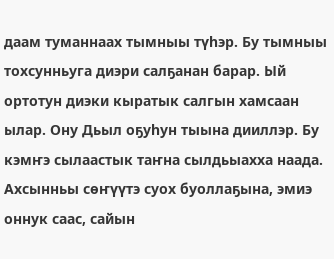даам туманнаах тымныы түһэр. Бу тымныы тохсунньуга диэри салҕанан барар. Ый ортотун диэки кыратык салгын хамсаан ылар. Ону Дьыл оҕуһун тыына дииллэр. Бу кэмҥэ сылаастык таҥна сылдьыахха наада.
Ахсынньы сөҥүүтэ суох буоллаҕына, эмиэ оннук саас, сайын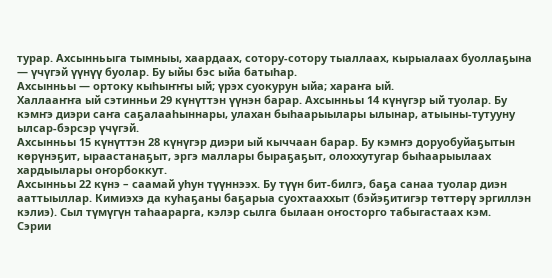турар. Ахсынньыга тымныы, хаардаах, сотору-сотору тыаллаах, кырыалаах буоллаҕына — үчүгэй үүнүү буолар. Бу ыйы бэс ыйа батыһар.
Ахсынньы — ортоку кыһыҥҥы ый; үрэх суокурун ыйа; хараҥа ый.
Халлааҥҥа ый сэтинньи 29 күнүттэн үүнэн барар. Ахсынньы 14 күнүгэр ый туолар. Бу кэмҥэ диэри саҥа саҕалааһыннары, улахан быһаарыылары ылынар, атыыны-тутууну ылсар-бэрсэр үчүгэй.
Ахсынньы 15 күнүттэн 28 күнүгэр диэри ый кыччаан барар. Бу кэмҥэ доруобуйаҕытын көрүнэҕит, ыраастанаҕыт, эргэ маллары быраҕаҕыт, олоххутугар быһаарыылаах хардыылары оҥорбоккут.
Ахсынньы 22 күнэ – саамай уһун түүннээх. Бу түүн бит-билгэ, баҕа санаа туолар диэн ааттыыллар. Кимиэхэ да куһаҕаны баҕарыа суохтааххыт (бэйэҕитигэр төттөрү эргиллэн кэлиэ). Сыл түмүгүн таһаарарга, кэлэр сылга былаан оҥосторго табыгастаах кэм.
Сэрии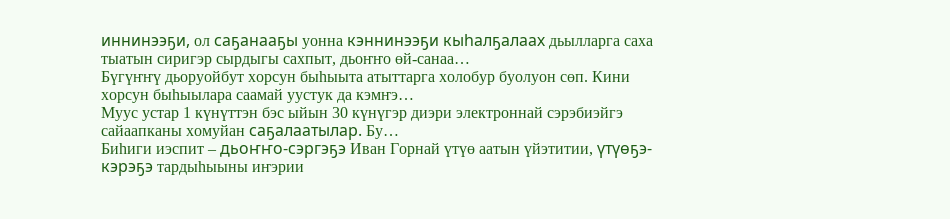иннинээҕи, ол саҕанааҕы уонна кэннинээҕи кыһалҕалаах дьылларга саха тыатын сиригэр сырдыгы сахпыт, дьоҥҥо өй-санаа…
Бүгүҥҥү дьоруойбут хорсун быһыыта атыттарга холобур буолуон сөп. Кини хорсун быһыылара саамай уустук да кэмҥэ…
Муус устар 1 күнүттэн бэс ыйын 30 күнүгэр диэри электроннай сэрэбиэйгэ сайаапканы хомуйан саҕалаатылар. Бу…
Биһиги иэспит – дьоҥҥо-сэргэҕэ Иван Горнай үтүө аатын үйэтитии, үтүөҕэ-кэрэҕэ тардыһыыны иҥэрии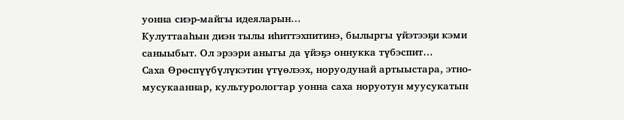уонна сиэр-майгы идеяларын…
Кулуттааһын диэн тылы иһиттэхпитинэ, былыргы үйэтээҕи кэми саныыбыт. Ол эрээри аныгы да үйэҕэ оннукка түбэспит…
Саха Өрөспүүбүлүкэтин үтүөлээх, норуодунай артыыстара, этно-мусукааннар, культурологтар уонна саха норуотун муусукатын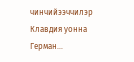чинчийээччилэр Клавдия уонна Герман…